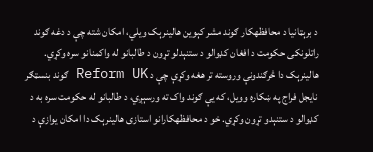د برېټانیا د محافظهکار ګوند مشر کېوین هالینرېک ویلي، امکان شته چې د دغه ګوند راتلونکی حکومت د افغان کډوالو د ستنېدلو تړون د طالبانو له واکمنانو سره وکړي.
هالینرېک دا څرګندونې وروسته تر هغه وکړې چې د Reform UK ګوند بنسټګر نایجل فراج په ښکاره وویل، که یې ګوند واک ته ورسېږي، د طالبانو له حکومت سره به د کډوالو د ستنېدو تړون وکړي. خو د محافظهکارانو استازی هالینرېک دا امکان یوازې د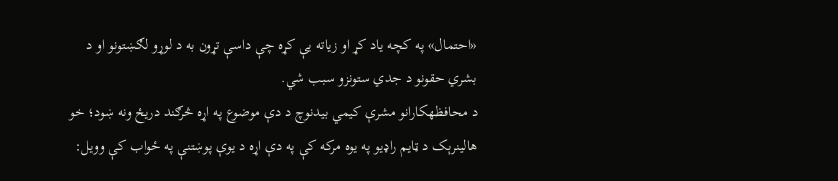«احتمال» په کچه یاد کړ او زیاته یې کړه چې داسې تړون به د لوړو لګښتونو او د بشري حقونو د جدي ستونزو سبب شي.
د محافظهکارانو مشرې کیمي بیدنوچ د دې موضوع په اړه څرګند دریځ ونه ښود؛ خو هالینرېک د ټایم راډیو په یوه مرکه کې په دې اړه د یوې پوښتنې په ځواب کې وویل: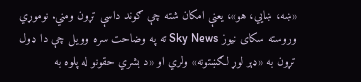«ښه، ښایي، هو»، یعنې امکان شته چې ګوند داسې تړون ومني. نوموړي وروسته سکای نیوز Sky News ته په وضاحت سره وویل چې دا ډول تړون به «ډېر لوړ لګښتونه» ولري او «د بشري حقونو له پلوه به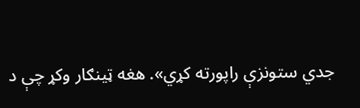جدي ستونزې راپورته کړي». هغه ټینګار وکړ چې د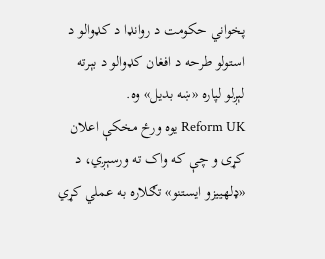پخواني حکومت د روانډا د کډوالو د استولو طرحه د افغان کډوالو د بېرته لېږلو لپاره «ښه بدیل» وه.
Reform UK یوه ورځ مخکې اعلان کړی و چې که واک ته ورسېږي، د «ډلهییزو ایستنو» تګلاره به عملي کړي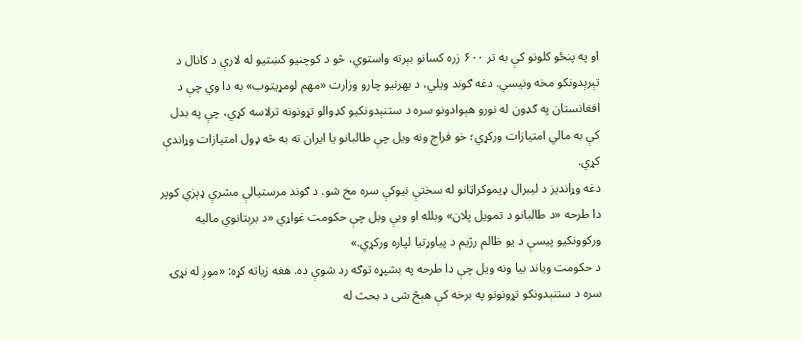او په پنځو کلونو کې به تر ۶۰۰ زره کسانو بېرته واستوي، څو د کوچنیو کښتیو له لارې د کانال د تېرېدونکو مخه ونیسي. دغه ګوند ویلي، د بهرنیو چارو وزارت «مهم لومړیتوب» به دا وي چې د افغانستان په ګډون له نورو هېوادونو سره د ستنېدونکیو کډوالو تړونونه ترلاسه کړي، چې په بدل کې به مالي امتیازات ورکړي؛ خو فراج ونه ویل چې طالبانو یا ایران ته به څه ډول امتیازات وړاندې کړي.
دغه وړاندیز د لیبرال ډیموکراټانو له سختې نیوکې سره مخ شو. د ګوند مرستیالې مشرې ډېزي کوپر دا طرحه «د طالبانو د تمویل پلان» وبلله او ویې ویل چې حکومت غواړي «د برېتانوي مالیه ورکوونکیو پیسې د یو ظالم رژیم د پیاوړتیا لپاره ورکړي.»
د حکومت ویاند بیا ونه ویل چې دا طرحه په بشپړه توګه رد شوې ده. هغه زیاته کړه: «موږ له نړۍ سره د ستنېدونکو تړونونو په برخه کې هېڅ شی د بحث له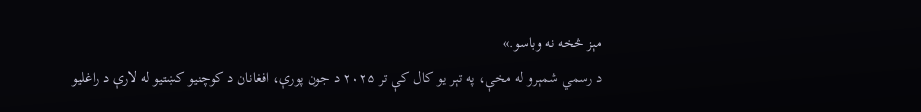مېز څخه نه وباسو.»
د رسمي شمېرو له مخې، په تېر یو کال کې تر ۲۰۲۵ د جون پورې، افغانان د کوچنیو کښتیو له لارې د راغلیو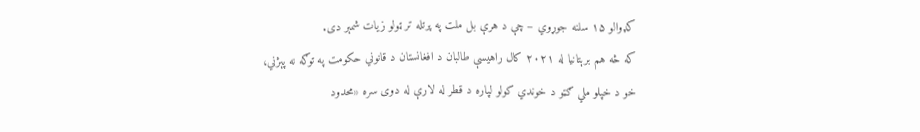کډوالو ۱۵ سلنه جوړوي – چې د هرې بل ملت په پرتله تر ټولو زیات شمېر دی.
که څه هم برېتانیا له ۲۰۲۱ کال راهیسې طالبان د افغانستان د قانوني حکومت په توګه نه پېژني، خو د خپلو ملي ګټو د خوندي کولو لپاره د قطر له لارې له دوی سره «محدود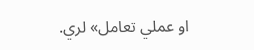او عملي تعامل» لري.